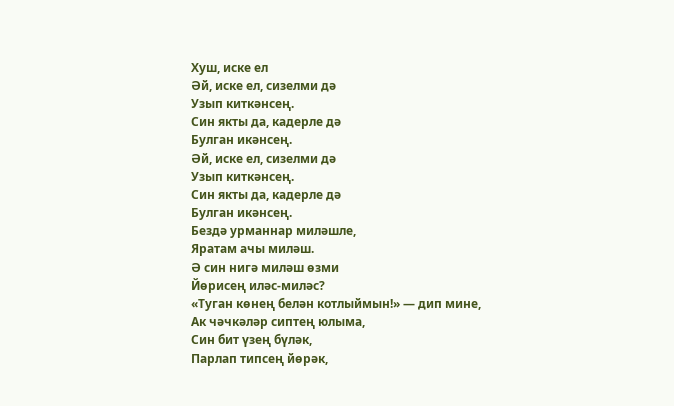Хуш, иске ел
Әй, иске ел, сизелми дә
Узып киткәнсең.
Син якты да, кадерле дә
Булган икәнсең.
Әй, иске ел, сизелми дә
Узып киткәнсең.
Син якты да, кадерле дә
Булган икәнсең.
Бездә урманнар миләшле,
Яратам ачы миләш.
Ә син нигә миләш өзми
Йөрисең иләс-миләс?
«Туган көнең белән котлыймын!» — дип мине,
Ак чәчкәләр сиптең юлыма,
Син бит үзең бүләк,
Парлап типсең йөрәк,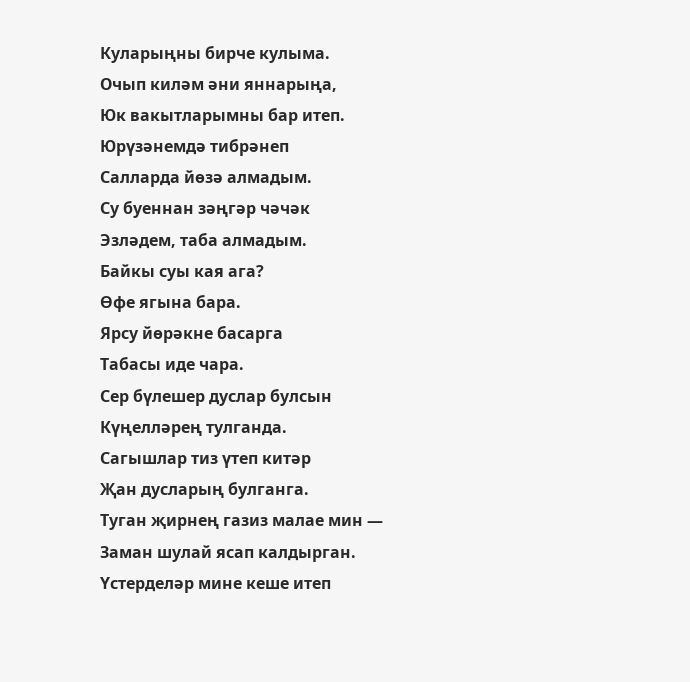Куларыңны бирче кулыма.
Очып киләм әни яннарыңа,
Юк вакытларымны бар итеп.
Юрүзәнемдә тибрәнеп
Салларда йөзә алмадым.
Су буеннан зәңгәр чәчәк
Эзләдем, таба алмадым.
Байкы суы кая ага?
Өфе ягына бара.
Ярсу йөрәкне басарга
Табасы иде чара.
Сер бүлешер дуслар булсын
Күңелләрең тулганда.
Сагышлар тиз үтеп китәр
Җан дусларың булганга.
Туган җирнең газиз малае мин —
Заман шулай ясап калдырган.
Үстерделәр мине кеше итеп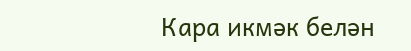Кара икмәк белән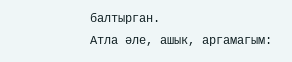балтырган.
Атла әле, ашык, аргамагым: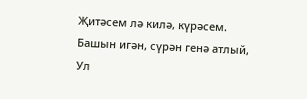Җитәсем лә килә, күрәсем.
Башын игән, сүрән генә атлый,
Ул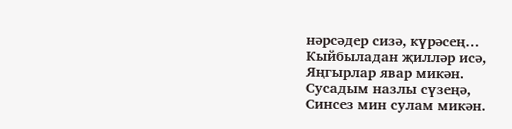нәрсәдер сизә, күрәсең…
Кыйбыладан җилләр исә,
Яңгырлар явар микән.
Сусадым назлы сүзеңә,
Синсез мин сулам микән.